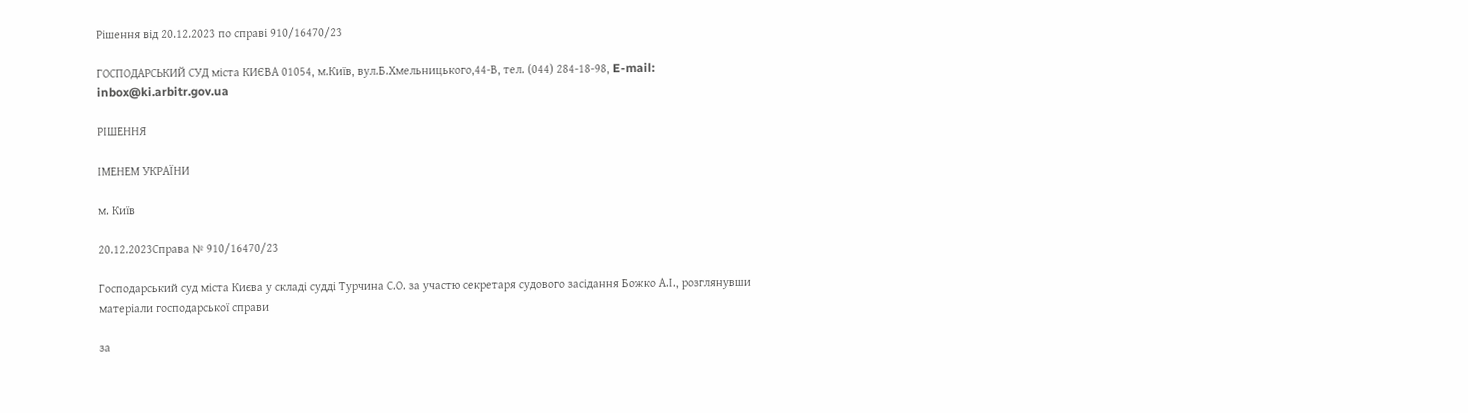Рішення від 20.12.2023 по справі 910/16470/23

ГОСПОДАРСЬКИЙ СУД міста КИЄВА 01054, м.Київ, вул.Б.Хмельницького,44-В, тел. (044) 284-18-98, E-mail: inbox@ki.arbitr.gov.ua

РІШЕННЯ

ІМЕНЕМ УКРАЇНИ

м. Київ

20.12.2023Справа № 910/16470/23

Господарський суд міста Києва у складі судді Турчина С.О. за участю секретаря судового засідання Божко А.І., розглянувши матеріали господарської справи

за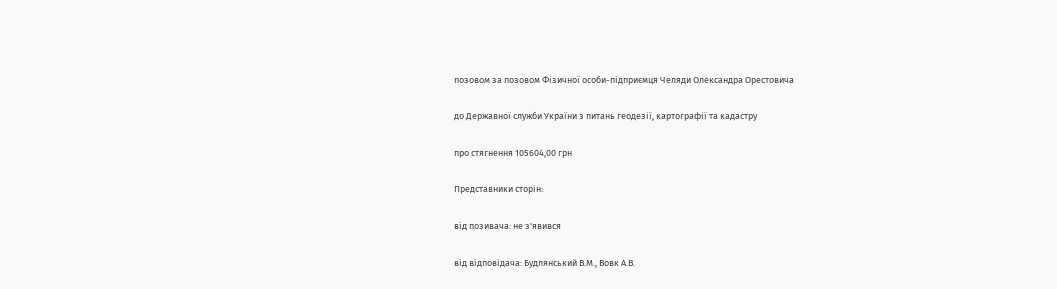позовом за позовом Фізичної особи-підприємця Челяди Олександра Орестовича

до Державної служби України з питань геодезії, картографії та кадастру

про стягнення 105604,00 грн

Представники сторін:

від позивача: не з'явився

від відповідача: Будлянський В.М., Вовк А.В.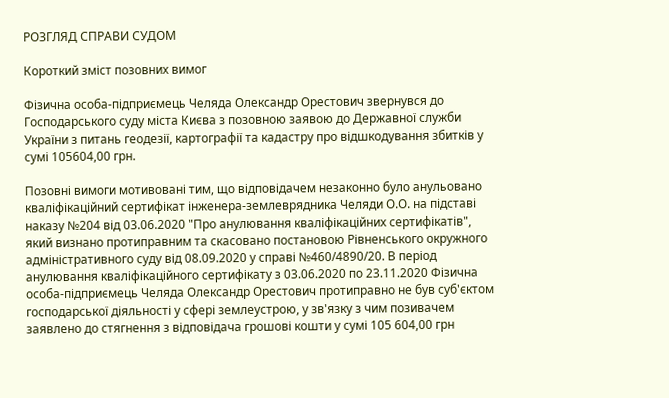РОЗГЛЯД СПРАВИ СУДОМ

Короткий зміст позовних вимог

Фізична особа-підприємець Челяда Олександр Орестович звернувся до Господарського суду міста Києва з позовною заявою до Державної служби України з питань геодезії, картографії та кадастру про відшкодування збитків у сумі 105604,00 грн.

Позовні вимоги мотивовані тим, що відповідачем незаконно було анульовано кваліфікаційний сертифікат інженера-землеврядника Челяди О.О. на підставі наказу №204 від 03.06.2020 "Про анулювання кваліфікаційних сертифікатів", який визнано протиправним та скасовано постановою Рівненського окружного адміністративного суду від 08.09.2020 у справі №460/4890/20. В період анулювання кваліфікаційного сертифікату з 03.06.2020 по 23.11.2020 Фізична особа-підприємець Челяда Олександр Орестович протиправно не був суб'єктом господарської діяльності у сфері землеустрою, у зв'язку з чим позивачем заявлено до стягнення з відповідача грошові кошти у сумі 105 604,00 грн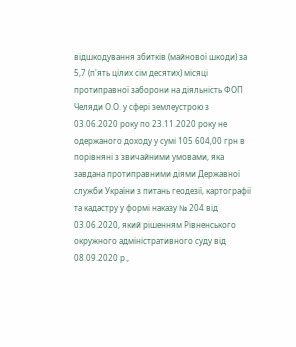відшкодування збитків (майнової шкоди) за 5,7 (п'ять цілих сім десятих) місяці протиправної заборони на діяльність ФОП Челяди О.О. у сфері землеустрою з 03.06.2020 року по 23.11.2020 року не одержаного доходу у сумі 105 604,00 грн в порівняні з звичайними умовами, яка завдана протиправними діями Державної служби України з питань геодезії, картографії та кадастру у формі наказу № 204 від 03.06.2020, який рішенням Рівненського окружного адміністративного суду від 08.09.2020 р.,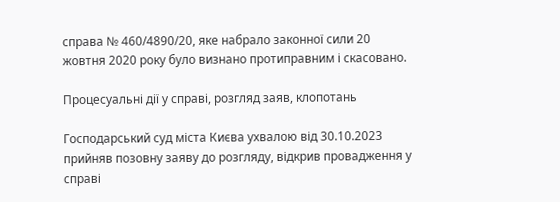справа № 460/4890/20, яке набрало законної сили 20 жовтня 2020 року було визнано протиправним і скасовано.

Процесуальні дії у справі, розгляд заяв, клопотань

Господарський суд міста Києва ухвалою від 30.10.2023 прийняв позовну заяву до розгляду, відкрив провадження у справі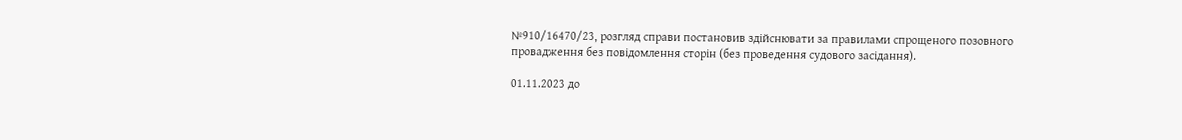№910/16470/23, розгляд справи постановив здійснювати за правилами спрощеного позовного провадження без повідомлення сторін (без проведення судового засідання).

01.11.2023 до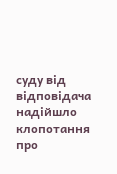суду від відповідача надійшло клопотання про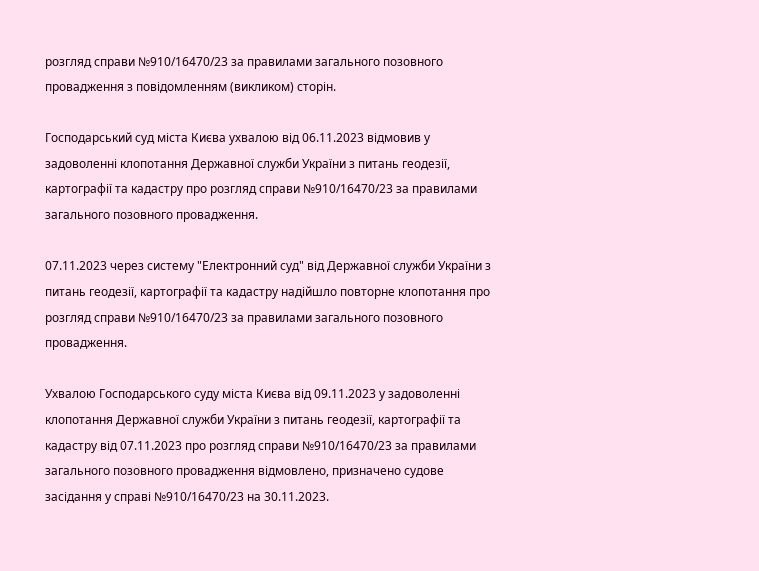розгляд справи №910/16470/23 за правилами загального позовного провадження з повідомленням (викликом) сторін.

Господарський суд міста Києва ухвалою від 06.11.2023 відмовив у задоволенні клопотання Державної служби України з питань геодезії, картографії та кадастру про розгляд справи №910/16470/23 за правилами загального позовного провадження.

07.11.2023 через систему "Електронний суд" від Державної служби України з питань геодезії, картографії та кадастру надійшло повторне клопотання про розгляд справи №910/16470/23 за правилами загального позовного провадження.

Ухвалою Господарського суду міста Києва від 09.11.2023 у задоволенні клопотання Державної служби України з питань геодезії, картографії та кадастру від 07.11.2023 про розгляд справи №910/16470/23 за правилами загального позовного провадження відмовлено, призначено судове засідання у справі №910/16470/23 на 30.11.2023.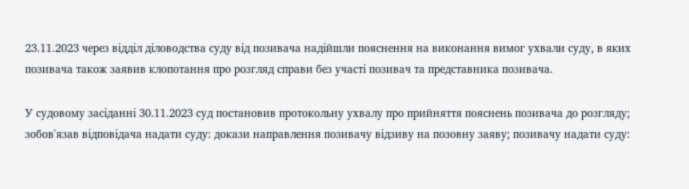23.11.2023 через відділ діловодства суду від позивача надійшли пояснення на виконання вимог ухвали суду, в яких позивача також заявив клопотання про розгляд справи без участі позивач та представника позивача.

У судовому засіданні 30.11.2023 суд постановив протокольну ухвалу про прийняття пояснень позивача до розгляду; зобов'язав відповідача надати суду: докази направлення позивачу відзиву на позовну заяву; позивачу надати суду: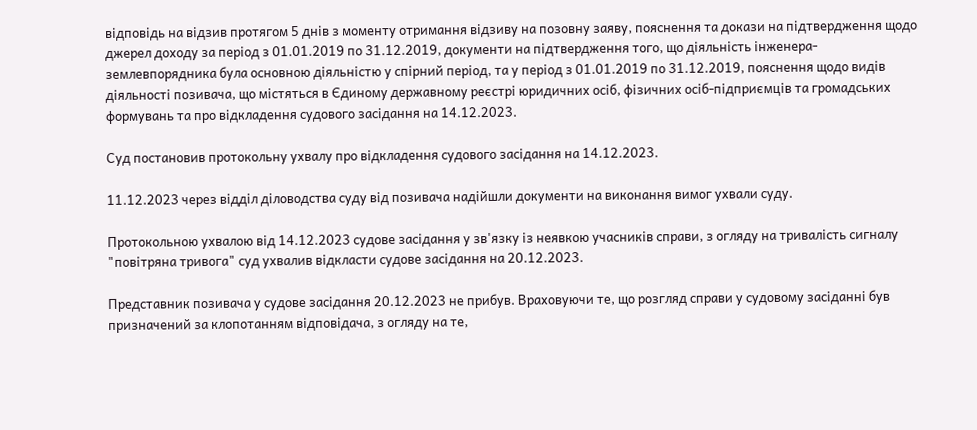відповідь на відзив протягом 5 днів з моменту отримання відзиву на позовну заяву, пояснення та докази на підтвердження щодо джерел доходу за період з 01.01.2019 по 31.12.2019, документи на підтвердження того, що діяльність інженера-землевпорядника була основною діяльністю у спірний період, та у період з 01.01.2019 по 31.12.2019, пояснення щодо видів діяльності позивача, що містяться в Єдиному державному реєстрі юридичних осіб, фізичних осіб-підприємців та громадських формувань та про відкладення судового засідання на 14.12.2023.

Суд постановив протокольну ухвалу про відкладення судового засідання на 14.12.2023.

11.12.2023 через відділ діловодства суду від позивача надійшли документи на виконання вимог ухвали суду.

Протокольною ухвалою від 14.12.2023 судове засідання у зв'язку із неявкою учасників справи, з огляду на тривалість сигналу "повітряна тривога" суд ухвалив відкласти судове засідання на 20.12.2023.

Представник позивача у судове засідання 20.12.2023 не прибув. Враховуючи те, що розгляд справи у судовому засіданні був призначений за клопотанням відповідача, з огляду на те,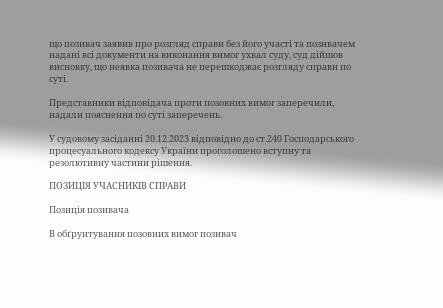що позивач заявив про розгляд справи без його участі та позивачем надані всі документи на виконання вимог ухвал суду, суд дійшов висновку, що неявка позивача не перешкоджає розгляду справи по суті.

Представники відповідача проти позовних вимог заперечили, надали пояснення по суті заперечень.

У судовому засіданні 20.12.2023 відповідно до ст.240 Господарського процесуального кодексу України проголошено вступну та резолютивну частини рішення.

ПОЗИЦІЯ УЧАСНИКІВ СПРАВИ

Позиція позивача

В обґрунтування позовних вимог позивач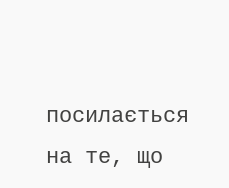посилається на те, що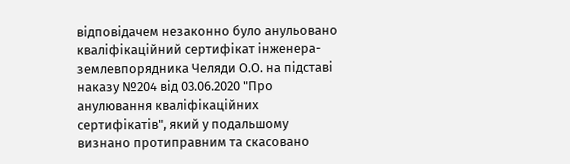відповідачем незаконно було анульовано кваліфікаційний сертифікат інженера-землевпорядника Челяди О.О. на підставі наказу №204 від 03.06.2020 "Про анулювання кваліфікаційних сертифікатів", який у подальшому визнано протиправним та скасовано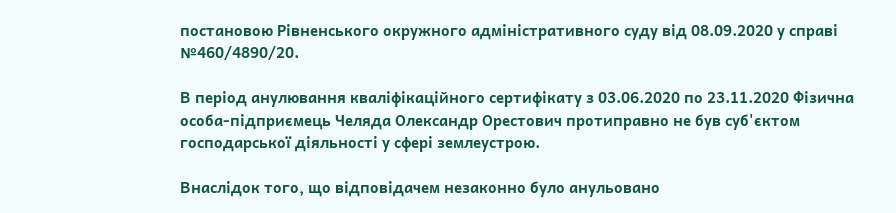постановою Рівненського окружного адміністративного суду від 08.09.2020 у справі №460/4890/20.

В період анулювання кваліфікаційного сертифікату з 03.06.2020 по 23.11.2020 Фізична особа-підприємець Челяда Олександр Орестович протиправно не був суб'єктом господарської діяльності у сфері землеустрою.

Внаслідок того, що відповідачем незаконно було анульовано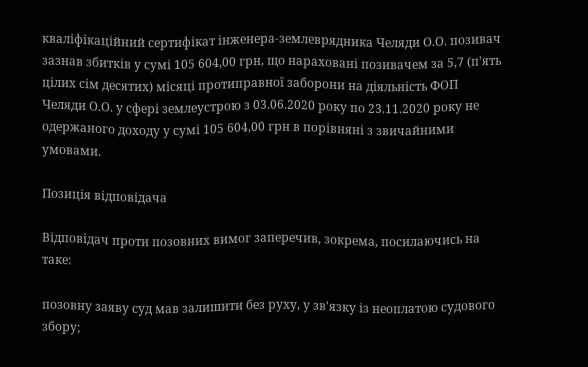кваліфікаційний сертифікат інженера-землеврядника Челяди О.О. позивач зазнав збитків у сумі 105 604,00 грн, що нараховані позивачем за 5,7 (п'ять цілих сім десятих) місяці протиправної заборони на діяльність ФОП Челяди О.О. у сфері землеустрою з 03.06.2020 року по 23.11.2020 року не одержаного доходу у сумі 105 604,00 грн в порівняні з звичайними умовами.

Позиція відповідача

Відповідач проти позовних вимог заперечив, зокрема, посилаючись на таке:

позовну заяву суд мав залишити без руху, у зв'язку із неоплатою судового збору;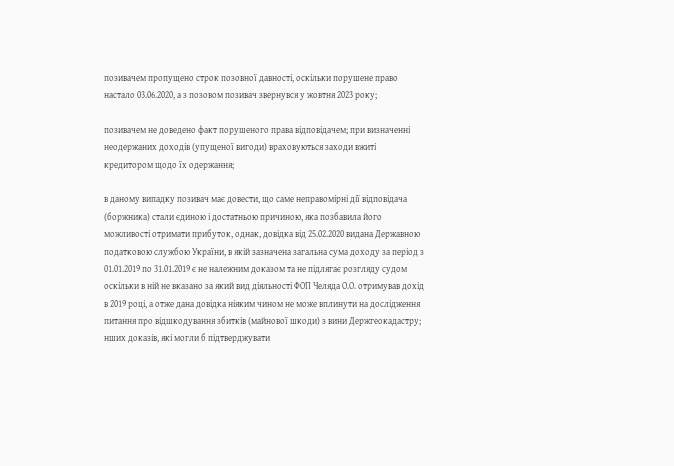позивачем пропущено строк позовної давності, оскільки порушене право настало 03.06.2020, а з позовом позивач звернувся у жовтня 2023 року;

позивачем не доведено факт порушеного права відповідачем; при визначенні неодержаних доходів (упущеної вигоди) враховуються заходи вжиті кредитором щодо їх одержання;

в даному випадку позивач має довести, що саме неправомірні дії відповідача (боржника) стали єдиною і достатньою причиною, яка позбавила його можливості отримати прибуток, однак, довідка від 25.02.2020 видана Державною податковою службою України, в якій зазначена загальна сума доходу за період з 01.01.2019 по 31.01.2019 є не належним доказом та не підлягає розгляду судом оскільки в ній не вказано за який вид діяльності ФОП Челяда О.О. отримував дохід в 2019 році, а отже дана довідка ніяким чином не може вплинути на дослідження питання про відшкодування збитків (майнової шкоди) з вини Держгеокадастру; нших доказів, які могли б підтверджувати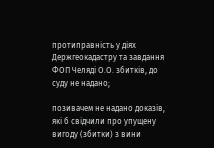протиправність у діях Держгеокадастру та завдання ФОП Челяді О.О. збитків, до суду не надано;

позивачем не надано доказів, які б свідчили про упущену вигоду (збитки) з вини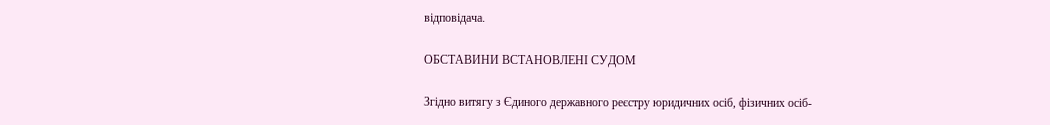відповідача.

ОБСТАВИНИ ВСТАНОВЛЕНІ СУДОМ

Згідно витягу з Єдиного державного реєстру юридичних осіб, фізичних осіб-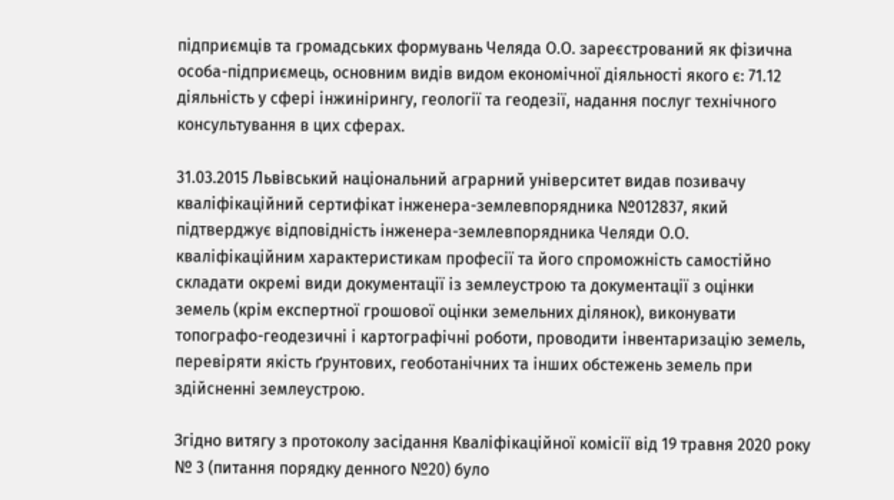підприємців та громадських формувань Челяда О.О. зареєстрований як фізична особа-підприємець, основним видів видом економічної діяльності якого є: 71.12 діяльність у сфері інжинірингу, геології та геодезії, надання послуг технічного консультування в цих сферах.

31.03.2015 Львівський національний аграрний університет видав позивачу кваліфікаційний сертифікат інженера-землевпорядника №012837, який підтверджує відповідність інженера-землевпорядника Челяди О.О. кваліфікаційним характеристикам професії та його спроможність самостійно складати окремі види документації із землеустрою та документації з оцінки земель (крім експертної грошової оцінки земельних ділянок), виконувати топографо-геодезичні і картографічні роботи, проводити інвентаризацію земель, перевіряти якість ґрунтових, геоботанічних та інших обстежень земель при здійсненні землеустрою.

Згідно витягу з протоколу засідання Кваліфікаційної комісії від 19 травня 2020 року № 3 (питання порядку денного №20) було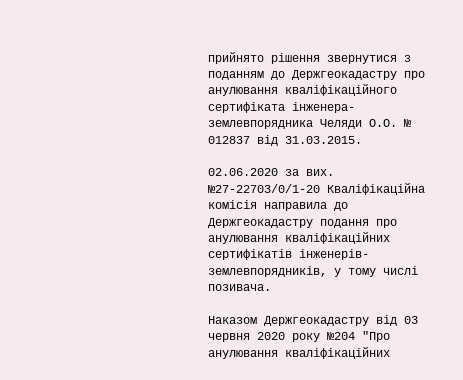прийнято рішення звернутися з поданням до Держгеокадастру про анулювання кваліфікаційного сертифіката інженера-землевпорядника Челяди О.О. № 012837 від 31.03.2015.

02.06.2020 за вих. №27-22703/0/1-20 Кваліфікаційна комісія направила до Держгеокадастру подання про анулювання кваліфікаційних сертифікатів інженерів-землевпорядників, у тому числі позивача.

Наказом Держгеокадастру від 03 червня 2020 року №204 "Про анулювання кваліфікаційних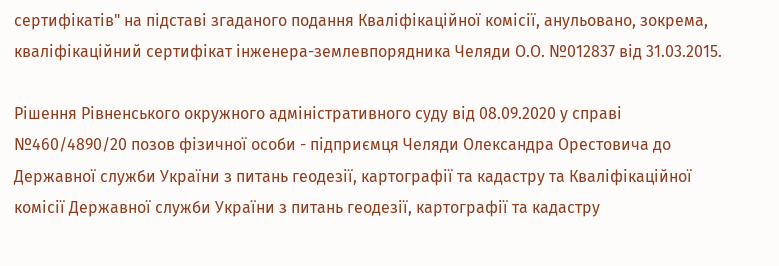сертифікатів" на підставі згаданого подання Кваліфікаційної комісії, анульовано, зокрема, кваліфікаційний сертифікат інженера-землевпорядника Челяди О.О. №012837 від 31.03.2015.

Рішення Рівненського окружного адміністративного суду від 08.09.2020 у справі №460/4890/20 позов фізичної особи - підприємця Челяди Олександра Орестовича до Державної служби України з питань геодезії, картографії та кадастру та Кваліфікаційної комісії Державної служби України з питань геодезії, картографії та кадастру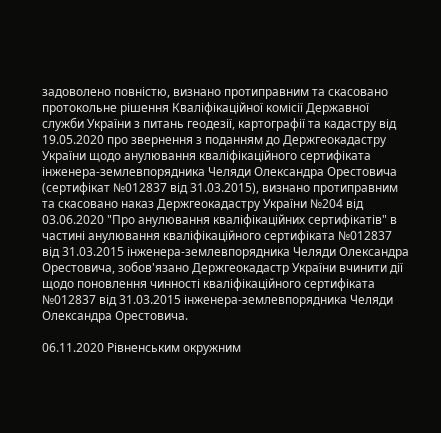задоволено повністю, визнано протиправним та скасовано протокольне рішення Кваліфікаційної комісії Державної служби України з питань геодезії, картографії та кадастру від 19.05.2020 про звернення з поданням до Держгеокадастру України щодо анулювання кваліфікаційного сертифіката інженера-землевпорядника Челяди Олександра Орестовича (сертифікат №012837 від 31.03.2015), визнано протиправним та скасовано наказ Держгеокадастру України №204 від 03.06.2020 "Про анулювання кваліфікаційних сертифікатів" в частині анулювання кваліфікаційного сертифіката №012837 від 31.03.2015 інженера-землевпорядника Челяди Олександра Орестовича, зобов'язано Держгеокадастр України вчинити дії щодо поновлення чинності кваліфікаційного сертифіката №012837 від 31.03.2015 інженера-землевпорядника Челяди Олександра Орестовича.

06.11.2020 Рівненським окружним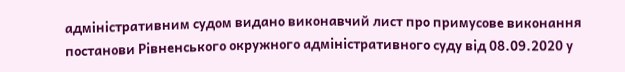адміністративним судом видано виконавчий лист про примусове виконання постанови Рівненського окружного адміністративного суду від 08.09.2020 у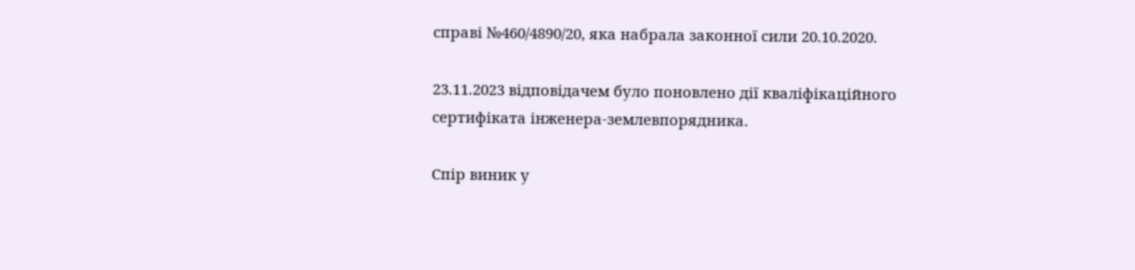справі №460/4890/20, яка набрала законної сили 20.10.2020.

23.11.2023 відповідачем було поновлено дії кваліфікаційного сертифіката інженера-землевпорядника.

Спір виник у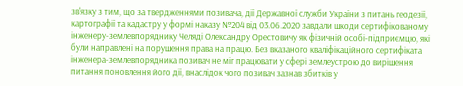зв'язку з тим, що за твердженнями позивача, дії Державної служби України з питань геодезії, картографії та кадастру у формі наказу №204 від 03.06.2020 завдали шкоди сертифікованому інженеру-землевпоряднику Челяді Олександру Орестовичу як фізичній особі-підприємцю, які були направлені на порушення права на працю. Без вказаного кваліфікаційного сертифіката інженера-землевпорядника позивач не міг працювати у сфері землеустрою до вирішення питання поновлення його дії, внаслідок чого позивач зазнав збитків у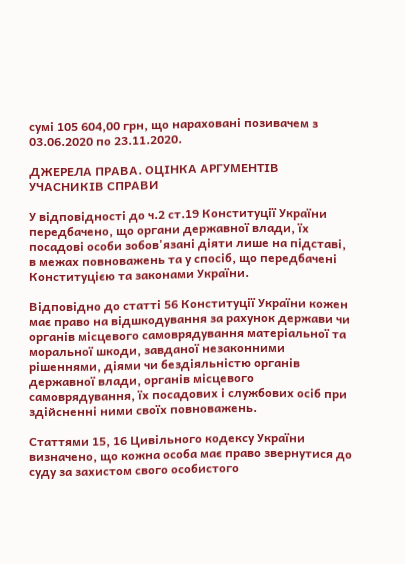сумі 105 604,00 грн, що нараховані позивачем з 03.06.2020 по 23.11.2020.

ДЖЕРЕЛА ПРАВА. ОЦІНКА АРГУМЕНТІВ УЧАСНИКІВ СПРАВИ

У відповідності до ч.2 ст.19 Конституції України передбачено, що органи державної влади, їх посадові особи зобов'язані діяти лише на підставі, в межах повноважень та у спосіб, що передбачені Конституцією та законами України.

Відповідно до статті 56 Конституції України кожен має право на відшкодування за рахунок держави чи органів місцевого самоврядування матеріальної та моральної шкоди, завданої незаконними рішеннями, діями чи бездіяльністю органів державної влади, органів місцевого самоврядування, їх посадових і службових осіб при здійсненні ними своїх повноважень.

Статтями 15, 16 Цивільного кодексу України визначено, що кожна особа має право звернутися до суду за захистом свого особистого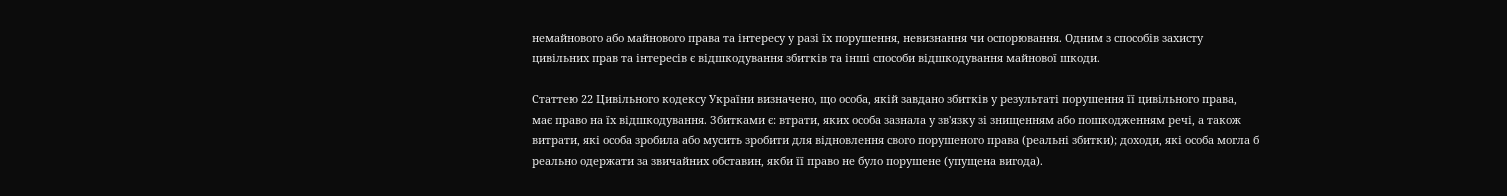немайнового або майнового права та інтересу у разі їх порушення, невизнання чи оспорювання. Одним з способів захисту цивільних прав та інтересів є відшкодування збитків та інші способи відшкодування майнової шкоди.

Статтею 22 Цивільного кодексу України визначено, що особа, якій завдано збитків у результаті порушення її цивільного права, має право на їх відшкодування. Збитками є: втрати, яких особа зазнала у зв'язку зі знищенням або пошкодженням речі, а також витрати, які особа зробила або мусить зробити для відновлення свого порушеного права (реальні збитки); доходи, які особа могла б реально одержати за звичайних обставин, якби її право не було порушене (упущена вигода).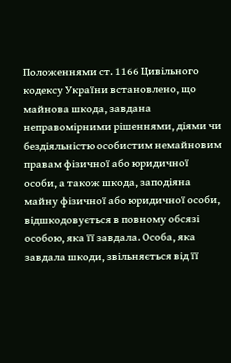Положеннями ст. 1166 Цивільного кодексу України встановлено, що майнова шкода, завдана неправомірними рішеннями, діями чи бездіяльністю особистим немайновим правам фізичної або юридичної особи, а також шкода, заподіяна майну фізичної або юридичної особи, відшкодовується в повному обсязі особою, яка її завдала. Особа, яка завдала шкоди, звільняється від її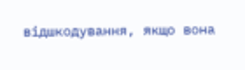відшкодування, якщо вона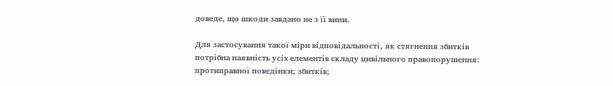доведе, що шкоди завдано не з її вини.

Для застосування такої міри відповідальності, як стягнення збитків потрібна наявність усіх елементів складу цивільного правопорушення: протиправної поведінки; збитків;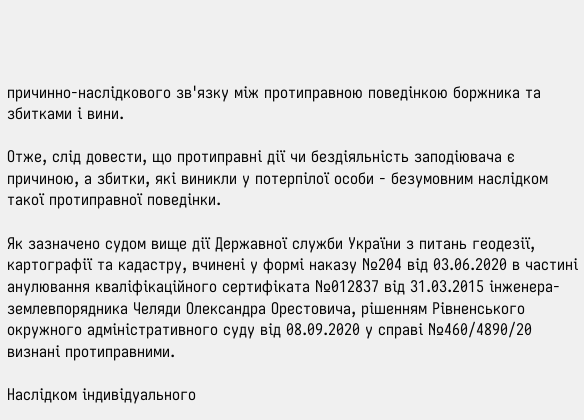причинно-наслідкового зв'язку між протиправною поведінкою боржника та збитками і вини.

Отже, слід довести, що протиправні дії чи бездіяльність заподіювача є причиною, а збитки, які виникли у потерпілої особи - безумовним наслідком такої протиправної поведінки.

Як зазначено судом вище дії Державної служби України з питань геодезії, картографії та кадастру, вчинені у формі наказу №204 від 03.06.2020 в частині анулювання кваліфікаційного сертифіката №012837 від 31.03.2015 інженера-землевпорядника Челяди Олександра Орестовича, рішенням Рівненського окружного адміністративного суду від 08.09.2020 у справі №460/4890/20 визнані протиправними.

Наслідком індивідуального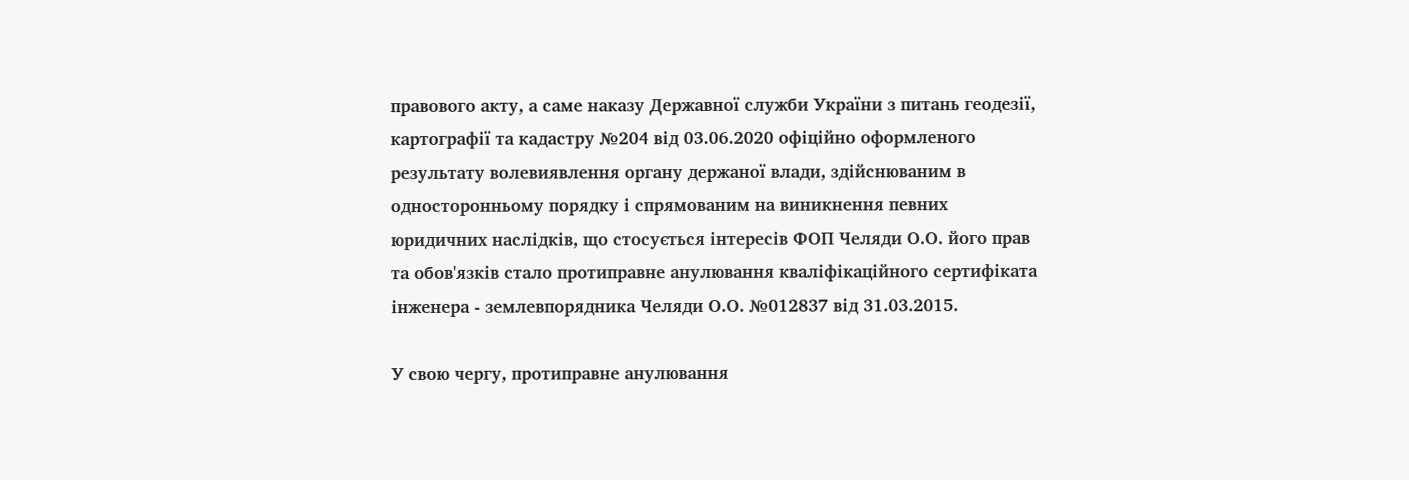правового акту, а саме наказу Державної служби України з питань геодезії, картографії та кадастру №204 від 03.06.2020 офіційно оформленого результату волевиявлення органу держаної влади, здійснюваним в односторонньому порядку і спрямованим на виникнення певних юридичних наслідків, що стосується інтересів ФОП Челяди О.О. його прав та обов'язків стало протиправне анулювання кваліфікаційного сертифіката інженера - землевпорядника Челяди О.О. №012837 від 31.03.2015.

У свою чергу, протиправне анулювання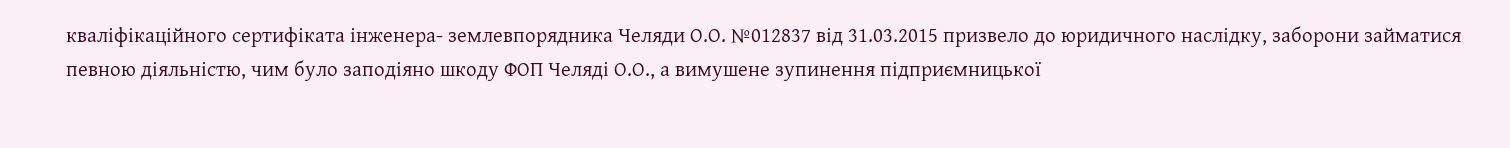кваліфікаційного сертифіката інженера- землевпорядника Челяди О.О. №012837 від 31.03.2015 призвело до юридичного наслідку, заборони займатися певною діяльністю, чим було заподіяно шкоду ФОП Челяді О.О., а вимушене зупинення підприємницької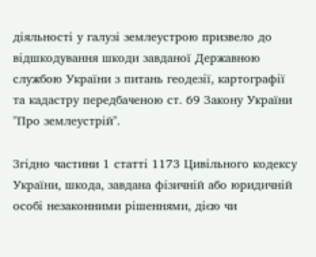діяльності у галузі землеустрою призвело до відшкодування шкоди завданої Державною службою України з питань геодезії, картографії та кадастру передбаченою ст. 69 Закону України "Про землеустрій".

Згідно частини 1 статті 1173 Цивільного кодексу України, шкода, завдана фізичній або юридичній особі незаконними рішеннями, дією чи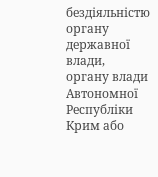бездіяльністю органу державної влади, органу влади Автономної Республіки Крим або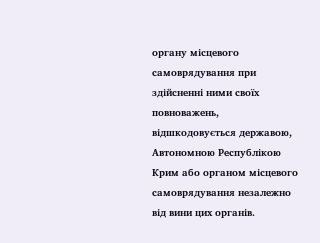органу місцевого самоврядування при здійсненні ними своїх повноважень, відшкодовується державою, Автономною Республікою Крим або органом місцевого самоврядування незалежно від вини цих органів.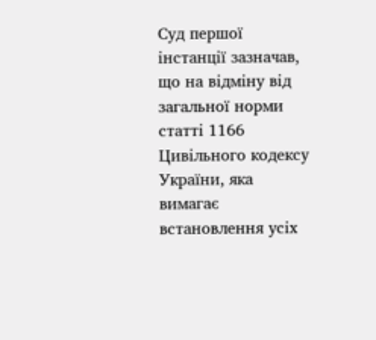Суд першої інстанції зазначав, що на відміну від загальної норми статті 1166 Цивільного кодексу України, яка вимагає встановлення усіх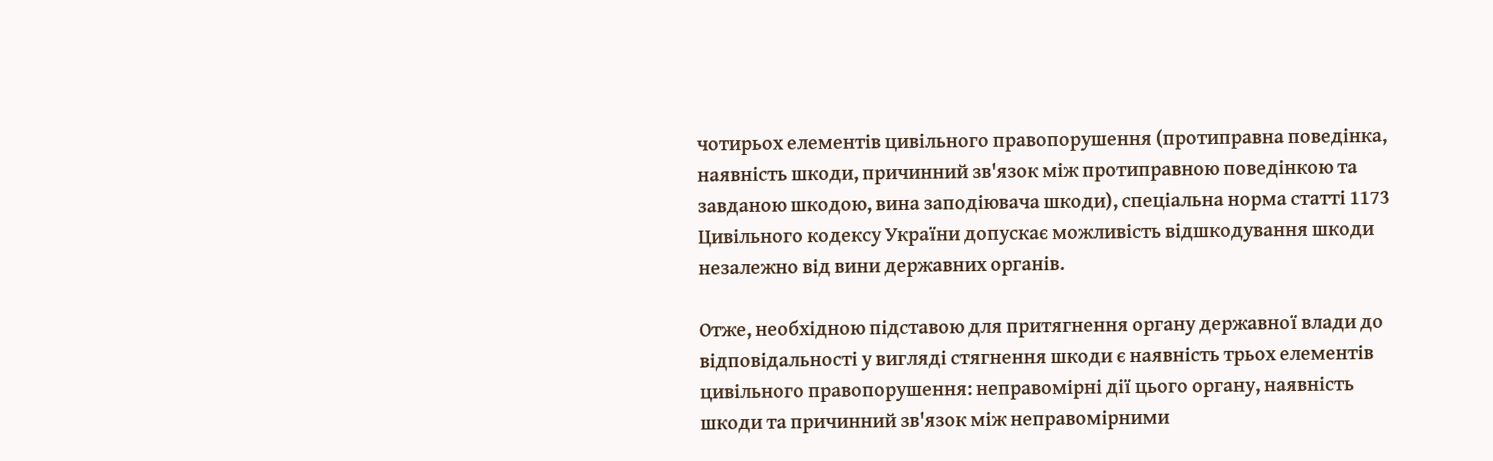чотирьох елементів цивільного правопорушення (протиправна поведінка, наявність шкоди, причинний зв'язок між протиправною поведінкою та завданою шкодою, вина заподіювача шкоди), спеціальна норма статті 1173 Цивільного кодексу України допускає можливість відшкодування шкоди незалежно від вини державних органів.

Отже, необхідною підставою для притягнення органу державної влади до відповідальності у вигляді стягнення шкоди є наявність трьох елементів цивільного правопорушення: неправомірні дії цього органу, наявність шкоди та причинний зв'язок між неправомірними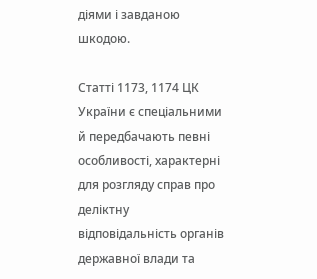діями і завданою шкодою.

Статті 1173, 1174 ЦК України є спеціальними й передбачають певні особливості, характерні для розгляду справ про деліктну відповідальність органів державної влади та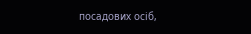посадових осіб,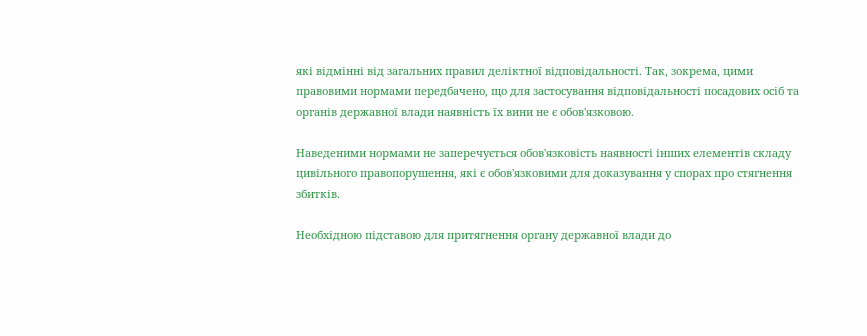які відмінні від загальних правил деліктної відповідальності. Так, зокрема, цими правовими нормами передбачено, що для застосування відповідальності посадових осіб та органів державної влади наявність їх вини не є обов'язковою.

Наведеними нормами не заперечується обов'язковість наявності інших елементів складу цивільного правопорушення, які є обов'язковими для доказування у спорах про стягнення збитків.

Необхідною підставою для притягнення органу державної влади до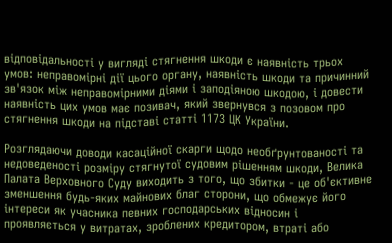відповідальності у вигляді стягнення шкоди є наявність трьох умов: неправомірні дії цього органу, наявність шкоди та причинний зв'язок між неправомірними діями і заподіяною шкодою, і довести наявність цих умов має позивач, який звернувся з позовом про стягнення шкоди на підставі статті 1173 ЦК України.

Розглядаючи доводи касаційної скарги щодо необґрунтованості та недоведеності розміру стягнутої судовим рішенням шкоди, Велика Палата Верховного Суду виходить з того, що збитки - це об'єктивне зменшення будь-яких майнових благ сторони, що обмежує його інтереси як учасника певних господарських відносин і проявляється у витратах, зроблених кредитором, втраті або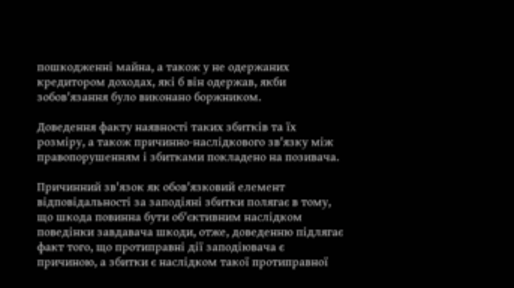пошкодженні майна, а також у не одержаних кредитором доходах, які б він одержав, якби зобов'язання було виконано боржником.

Доведення факту наявності таких збитків та їх розміру, а також причинно-наслідкового зв'язку між правопорушенням і збитками покладено на позивача.

Причинний зв'язок як обов'язковий елемент відповідальності за заподіяні збитки полягає в тому, що шкода повинна бути об'єктивним наслідком поведінки завдавача шкоди, отже, доведенню підлягає факт того, що протиправні дії заподіювача є причиною, а збитки є наслідком такої протиправної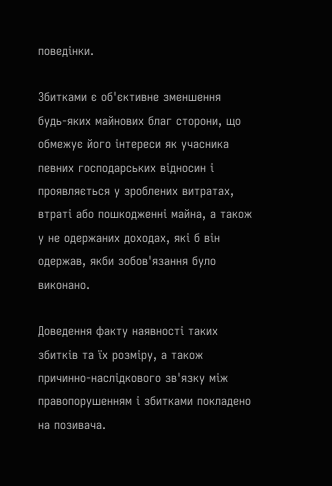поведінки.

Збитками є об'єктивне зменшення будь-яких майнових благ сторони, що обмежує його інтереси як учасника певних господарських відносин і проявляється у зроблених витратах, втраті або пошкодженні майна, а також у не одержаних доходах, які б він одержав, якби зобов'язання було виконано.

Доведення факту наявності таких збитків та їх розміру, а також причинно-наслідкового зв'язку між правопорушенням і збитками покладено на позивача.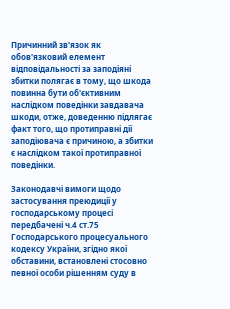Причинний зв'язок як обов'язковий елемент відповідальності за заподіяні збитки полягає в тому, що шкода повинна бути об'єктивним наслідком поведінки завдавача шкоди, отже, доведенню підлягає факт того, що протиправні дії заподіювача є причиною, а збитки є наслідком такої протиправної поведінки.

Законодавчі вимоги щодо застосування преюдиції у господарському процесі передбачені ч.4 ст.75 Господарського процесуального кодексу України, згідно якої обставини, встановлені стосовно певної особи рішенням суду в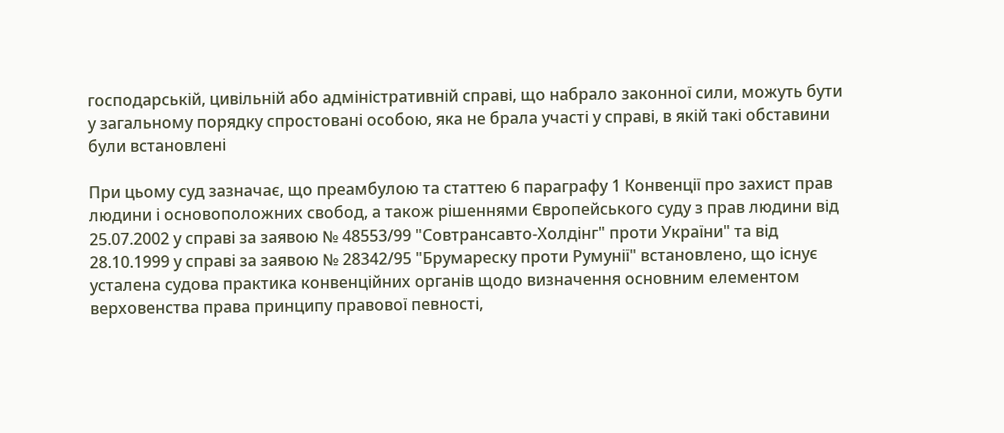господарській, цивільній або адміністративній справі, що набрало законної сили, можуть бути у загальному порядку спростовані особою, яка не брала участі у справі, в якій такі обставини були встановлені

При цьому суд зазначає, що преамбулою та статтею 6 параграфу 1 Конвенції про захист прав людини і основоположних свобод, а також рішеннями Європейського суду з прав людини від 25.07.2002 у справі за заявою № 48553/99 "Совтрансавто-Холдінг" проти України" та від 28.10.1999 у справі за заявою № 28342/95 "Брумареску проти Румунії" встановлено, що існує усталена судова практика конвенційних органів щодо визначення основним елементом верховенства права принципу правової певності,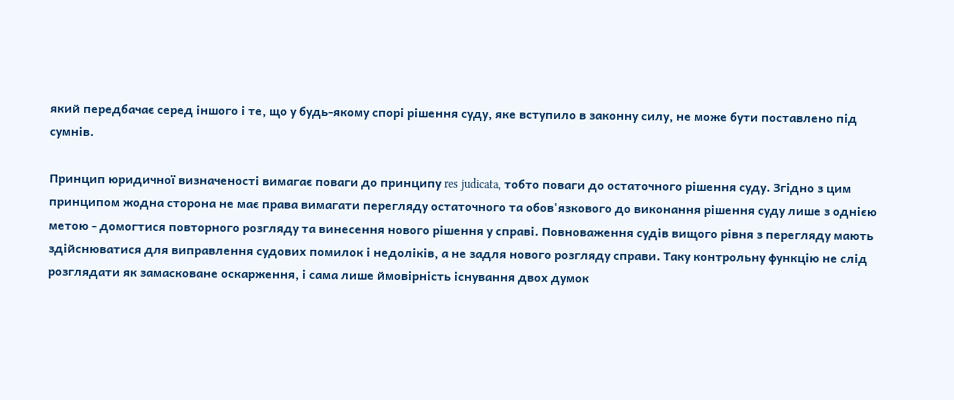який передбачає серед іншого і те, що у будь-якому спорі рішення суду, яке вступило в законну силу, не може бути поставлено під сумнів.

Принцип юридичної визначеності вимагає поваги до принципу res judicata, тобто поваги до остаточного рішення суду. Згідно з цим принципом жодна сторона не має права вимагати перегляду остаточного та обов'язкового до виконання рішення суду лише з однією метою - домогтися повторного розгляду та винесення нового рішення у справі. Повноваження судів вищого рівня з перегляду мають здійснюватися для виправлення судових помилок і недоліків, а не задля нового розгляду справи. Таку контрольну функцію не слід розглядати як замасковане оскарження, і сама лише ймовірність існування двох думок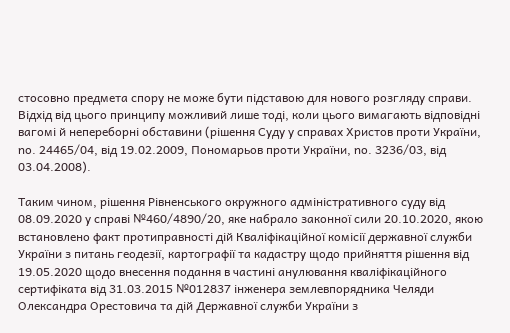стосовно предмета спору не може бути підставою для нового розгляду справи. Відхід від цього принципу можливий лише тоді, коли цього вимагають відповідні вагомі й непереборні обставини (рішення Суду у справах Христов проти України, no. 24465/04, від 19.02.2009, Пономарьов проти України, no. 3236/03, від 03.04.2008).

Таким чином, рішення Рівненського окружного адміністративного суду від 08.09.2020 у справі №460/4890/20, яке набрало законної сили 20.10.2020, якою встановлено факт протиправності дій Кваліфікаційної комісії державної служби України з питань геодезії, картографії та кадастру щодо прийняття рішення від 19.05.2020 щодо внесення подання в частині анулювання кваліфікаційного сертифіката від 31.03.2015 №012837 інженера землевпорядника Челяди Олександра Орестовича та дій Державної служби України з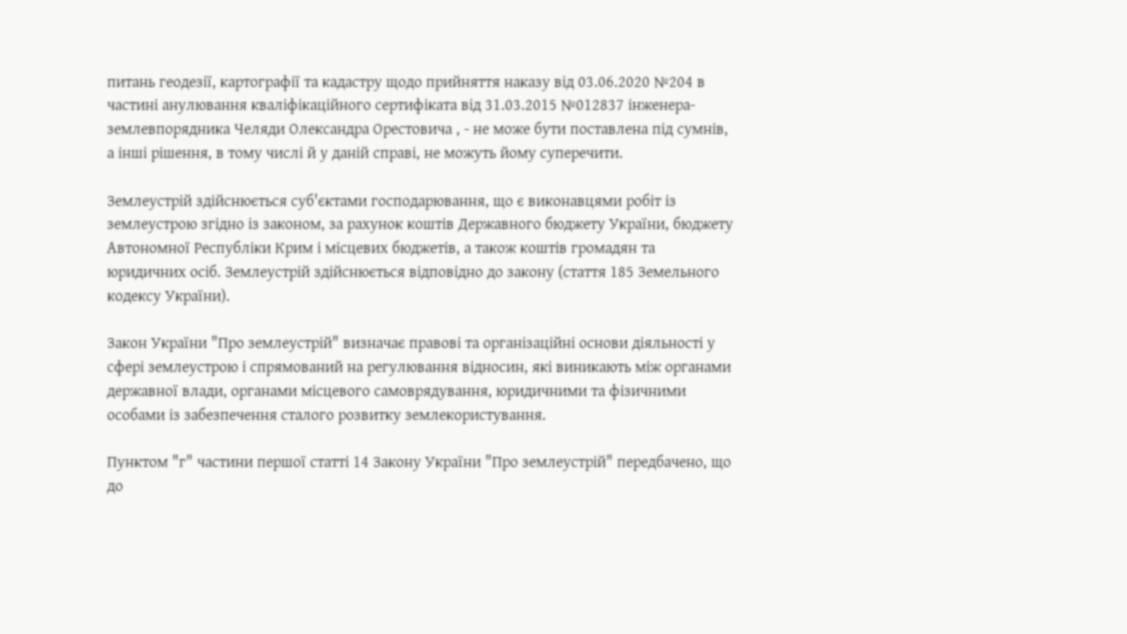питань геодезії, картографії та кадастру щодо прийняття наказу від 03.06.2020 №204 в частині анулювання кваліфікаційного сертифіката від 31.03.2015 №012837 інженера-землевпорядника Челяди Олександра Орестовича , - не може бути поставлена під сумнів, а інші рішення, в тому числі й у даній справі, не можуть йому суперечити.

Землеустрій здійснюється суб'єктами господарювання, що є виконавцями робіт із землеустрою згідно із законом, за рахунок коштів Державного бюджету України, бюджету Автономної Республіки Крим і місцевих бюджетів, а також коштів громадян та юридичних осіб. Землеустрій здійснюється відповідно до закону (стаття 185 Земельного кодексу України).

Закон України "Про землеустрій" визначає правові та організаційні основи діяльності у сфері землеустрою і спрямований на регулювання відносин, які виникають між органами державної влади, органами місцевого самоврядування, юридичними та фізичними особами із забезпечення сталого розвитку землекористування.

Пунктом "г" частини першої статті 14 Закону України "Про землеустрій" передбачено, що до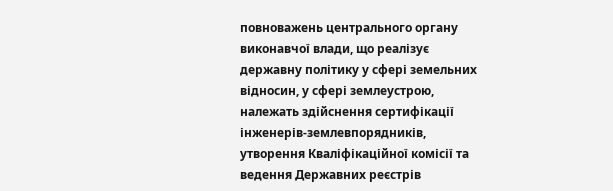повноважень центрального органу виконавчої влади, що реалізує державну політику у сфері земельних відносин, у сфері землеустрою, належать здійснення сертифікації інженерів-землевпорядників, утворення Кваліфікаційної комісії та ведення Державних реєстрів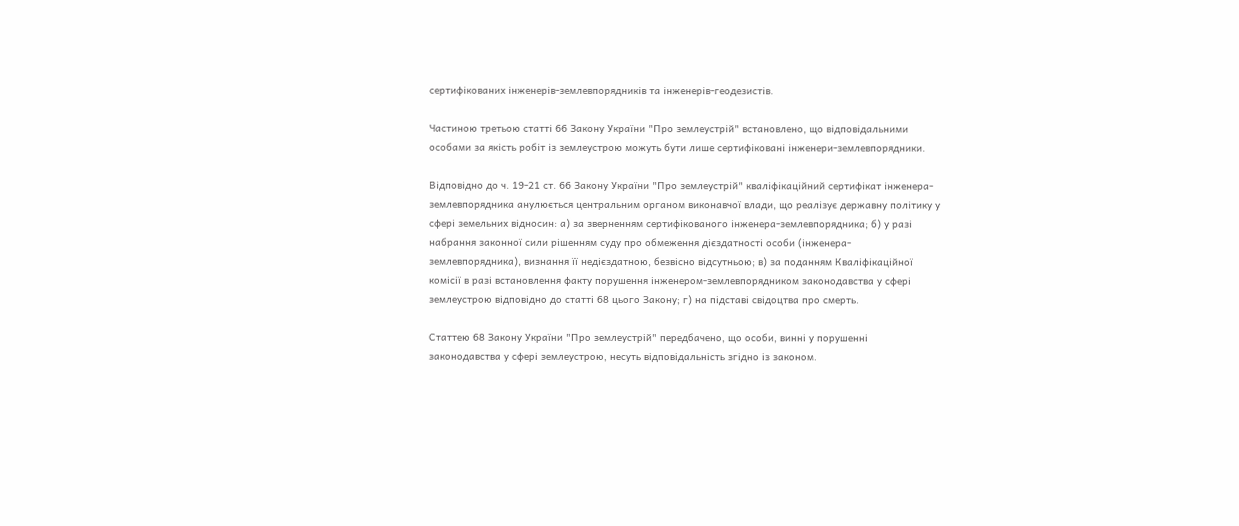сертифікованих інженерів-землевпорядників та інженерів-геодезистів.

Частиною третьою статті 66 Закону України "Про землеустрій" встановлено, що відповідальними особами за якість робіт із землеустрою можуть бути лише сертифіковані інженери-землевпорядники.

Відповідно до ч. 19-21 ст. 66 Закону України "Про землеустрій" кваліфікаційний сертифікат інженера-землевпорядника анулюється центральним органом виконавчої влади, що реалізує державну політику у сфері земельних відносин: а) за зверненням сертифікованого інженера-землевпорядника; б) у разі набрання законної сили рішенням суду про обмеження дієздатності особи (інженера-землевпорядника), визнання її недієздатною, безвісно відсутньою; в) за поданням Кваліфікаційної комісії в разі встановлення факту порушення інженером-землевпорядником законодавства у сфері землеустрою відповідно до статті 68 цього Закону; г) на підставі свідоцтва про смерть.

Статтею 68 Закону України "Про землеустрій" передбачено, що особи, винні у порушенні законодавства у сфері землеустрою, несуть відповідальність згідно із законом.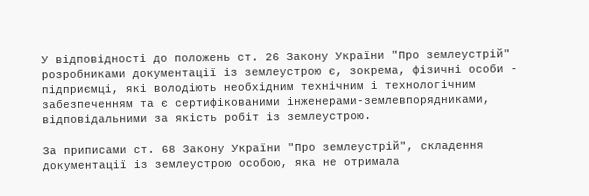У відповідності до положень ст. 26 Закону України "Про землеустрій" розробниками документації із землеустрою є, зокрема, фізичні особи - підприємці, які володіють необхідним технічним і технологічним забезпеченням та є сертифікованими інженерами-землевпорядниками, відповідальними за якість робіт із землеустрою.

За приписами ст. 68 Закону України "Про землеустрій", складення документації із землеустрою особою, яка не отримала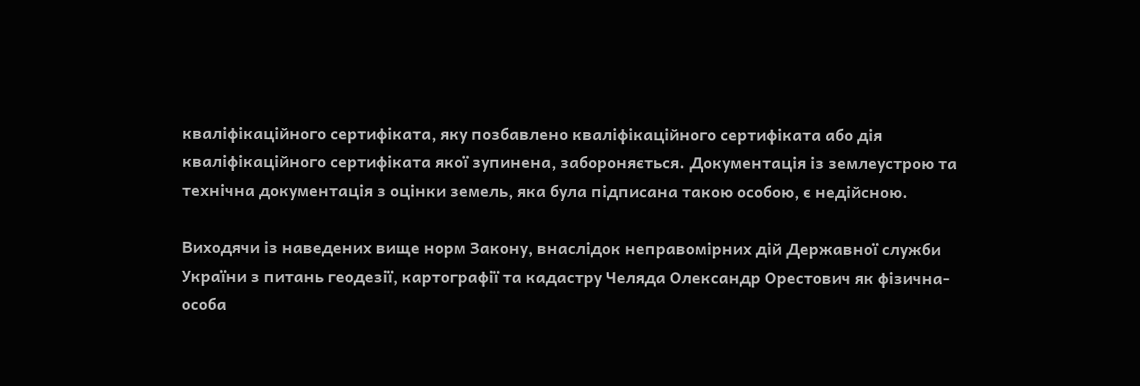кваліфікаційного сертифіката, яку позбавлено кваліфікаційного сертифіката або дія кваліфікаційного сертифіката якої зупинена, забороняється. Документація із землеустрою та технічна документація з оцінки земель, яка була підписана такою особою, є недійсною.

Виходячи із наведених вище норм Закону, внаслідок неправомірних дій Державної служби України з питань геодезії, картографії та кадастру Челяда Олександр Орестович як фізична-особа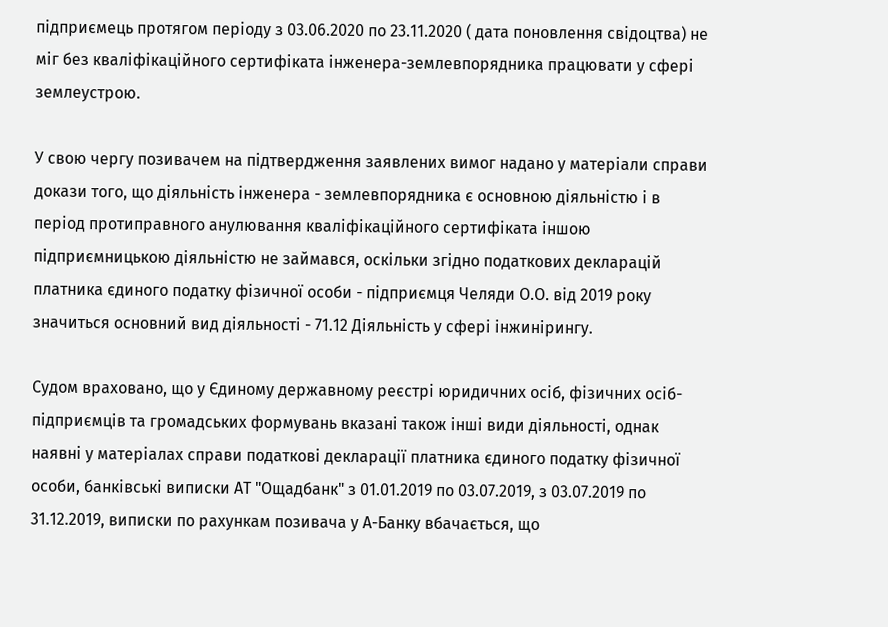підприємець протягом періоду з 03.06.2020 по 23.11.2020 ( дата поновлення свідоцтва) не міг без кваліфікаційного сертифіката інженера-землевпорядника працювати у сфері землеустрою.

У свою чергу позивачем на підтвердження заявлених вимог надано у матеріали справи докази того, що діяльність інженера - землевпорядника є основною діяльністю і в період протиправного анулювання кваліфікаційного сертифіката іншою підприємницькою діяльністю не займався, оскільки згідно податкових декларацій платника єдиного податку фізичної особи - підприємця Челяди О.О. від 2019 року значиться основний вид діяльності - 71.12 Діяльність у сфері інжинірингу.

Судом враховано, що у Єдиному державному реєстрі юридичних осіб, фізичних осіб-підприємців та громадських формувань вказані також інші види діяльності, однак наявні у матеріалах справи податкові декларації платника єдиного податку фізичної особи, банківські виписки АТ "Ощадбанк" з 01.01.2019 по 03.07.2019, з 03.07.2019 по 31.12.2019, виписки по рахункам позивача у А-Банку вбачається, що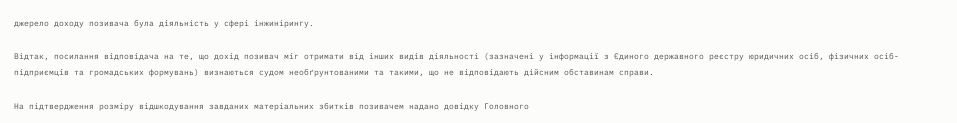джерело доходу позивача була діяльність у сфері інжинірингу.

Відтак, посилання відповідача на те, що дохід позивач міг отримати від інших видів діяльності (зазначені у інформації з Єдиного державного реєстру юридичних осіб, фізичних осіб-підприємців та громадських формувань) визнаються судом необґрунтованими та такими, що не відповідають дійсним обставинам справи.

На підтвердження розміру відшкодування завданих матеріальних збитків позивачем надано довідку Головного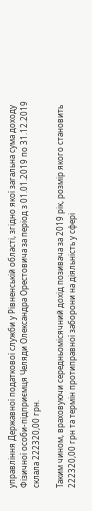управління Державної податкової служби у Рівненській області, згідно якої загальна сума доходу Фізичної особи-підприємця Челяди Олександра Орестовича за період з 01.01.2019 по 31.12.2019 склала 222320,00 грн.

Таким чином, враховуючи середньомісячний дохід позивача за 2019 рік, розмір якого становить 222320,00 грн та термін протиправної заборони на діяльність у сфері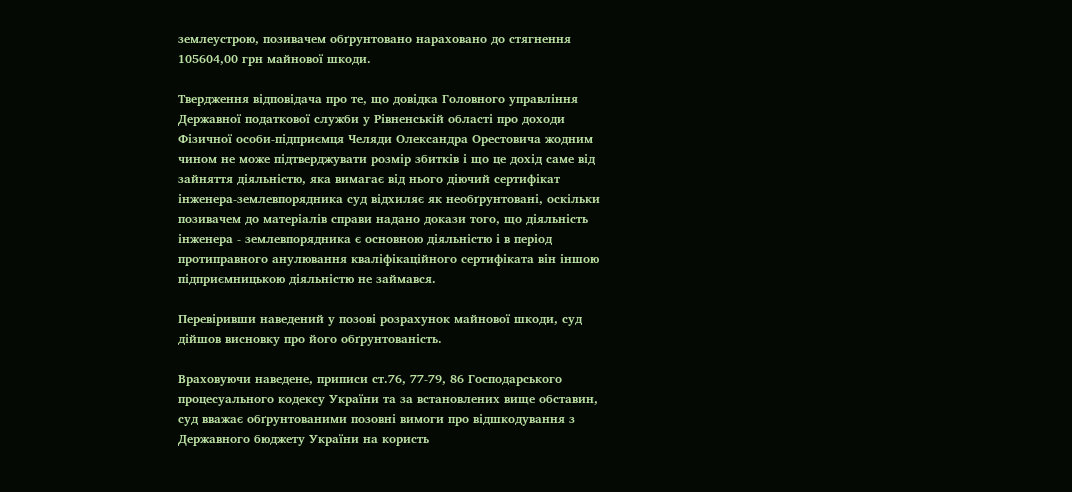землеустрою, позивачем обґрунтовано нараховано до стягнення 105604,00 грн майнової шкоди.

Твердження відповідача про те, що довідка Головного управління Державної податкової служби у Рівненській області про доходи Фізичної особи-підприємця Челяди Олександра Орестовича жодним чином не може підтверджувати розмір збитків і що це дохід саме від зайняття діяльністю, яка вимагає від нього діючий сертифікат інженера-землевпорядника суд відхиляє як необґрунтовані, оскільки позивачем до матеріалів справи надано докази того, що діяльність інженера - землевпорядника є основною діяльністю і в період протиправного анулювання кваліфікаційного сертифіката він іншою підприємницькою діяльністю не займався.

Перевіривши наведений у позові розрахунок майнової шкоди, суд дійшов висновку про його обґрунтованість.

Враховуючи наведене, приписи ст.76, 77-79, 86 Господарського процесуального кодексу України та за встановлених вище обставин, суд вважає обґрунтованими позовні вимоги про відшкодування з Державного бюджету України на користь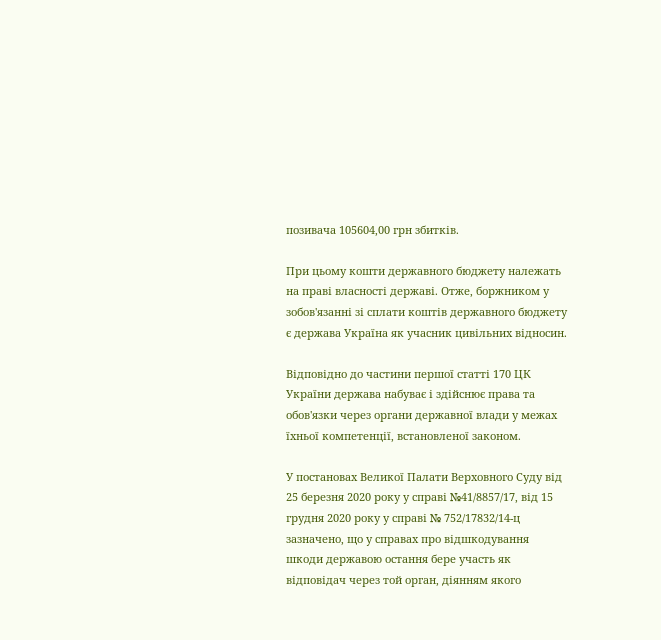позивача 105604,00 грн збитків.

При цьому кошти державного бюджету належать на праві власності державі. Отже, боржником у зобов'язанні зі сплати коштів державного бюджету є держава Україна як учасник цивільних відносин.

Відповідно до частини першої статті 170 ЦК України держава набуває і здійснює права та обов'язки через органи державної влади у межах їхньої компетенції, встановленої законом.

У постановах Великої Палати Верховного Суду від 25 березня 2020 року у справі №41/8857/17, від 15 грудня 2020 року у справі № 752/17832/14-ц зазначено, що у справах про відшкодування шкоди державою остання бере участь як відповідач через той орган, діянням якого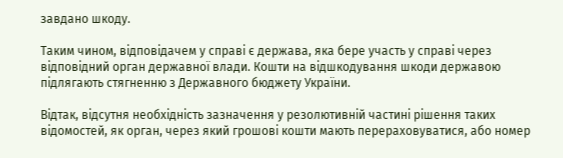завдано шкоду.

Таким чином, відповідачем у справі є держава, яка бере участь у справі через відповідний орган державної влади. Кошти на відшкодування шкоди державою підлягають стягненню з Державного бюджету України.

Відтак, відсутня необхідність зазначення у резолютивній частині рішення таких відомостей, як орган, через який грошові кошти мають перераховуватися, або номер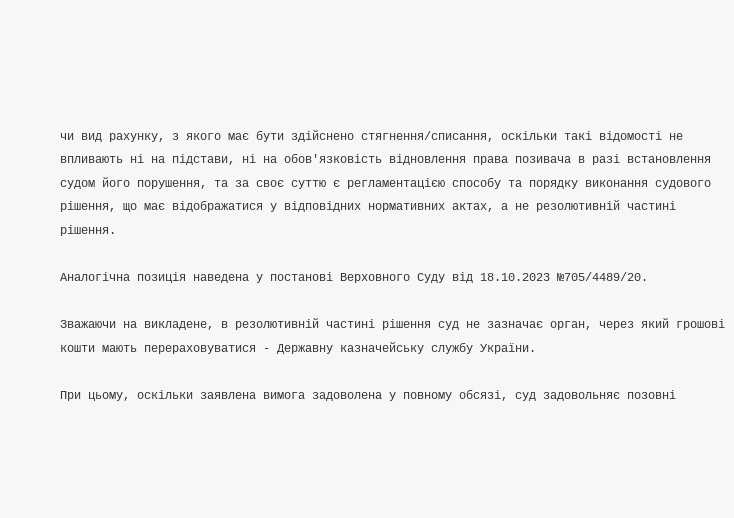чи вид рахунку, з якого має бути здійснено стягнення/списання, оскільки такі відомості не впливають ні на підстави, ні на обов'язковість відновлення права позивача в разі встановлення судом його порушення, та за своє суттю є регламентацією способу та порядку виконання судового рішення, що має відображатися у відповідних нормативних актах, а не резолютивній частині рішення.

Аналогічна позиція наведена у постанові Верховного Суду від 18.10.2023 №705/4489/20.

Зважаючи на викладене, в резолютивній частині рішення суд не зазначає орган, через який грошові кошти мають перераховуватися - Державну казначейську службу України.

При цьому, оскільки заявлена вимога задоволена у повному обсязі, суд задовольняє позовні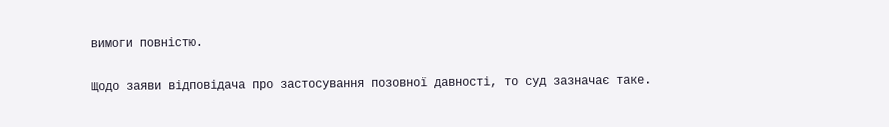вимоги повністю.

Щодо заяви відповідача про застосування позовної давності, то суд зазначає таке.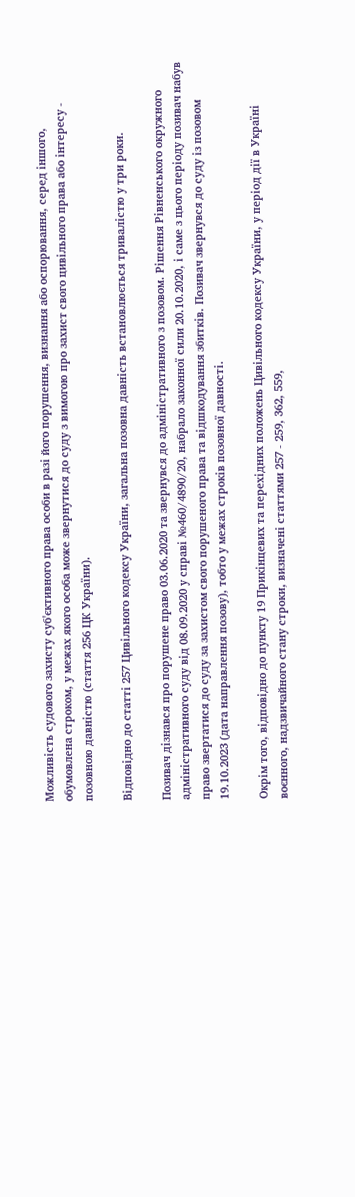Можливість судового захисту суб'єктивного права особи в разі його порушення, визнання або оспорювання, серед іншого, обумовлена строком, у межах якого особа може звернутися до суду з вимогою про захист свого цивільного права або інтересу - позовною давністю (стаття 256 ЦК України).

Відповідно до статті 257 Цивільного кодексу України, загальна позовна давність встановлюється тривалістю у три роки.

Позивач дізнався про порушене право 03.06.2020 та звернувся до адміністративного з позовом. Рішення Рівненського окружного адміністративного суду від 08.09.2020 у справі №460/4890/20, набрало законної сили 20.10.2020, і саме з цього періоду позивач набув право звертатися до суду за захистом свого порушеного права та відшкодування збитків. Позивач звернувся до суду із позовом 19.10.2023 (дата направлення позову), тобто у межах строків позовної давності.

Окрім того, відповідно до пункту 19 Прикінцевих та перехідних положень Цивільного кодексу України, у період дії в Україні воєнного, надзвичайного стану строки, визначені статтями 257 - 259, 362, 559,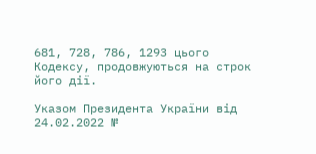681, 728, 786, 1293 цього Кодексу, продовжуються на строк його дії.

Указом Президента України від 24.02.2022 №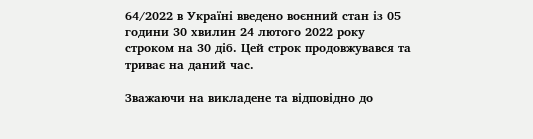64/2022 в Україні введено воєнний стан із 05 години 30 хвилин 24 лютого 2022 року строком на 30 діб. Цей строк продовжувався та триває на даний час.

Зважаючи на викладене та відповідно до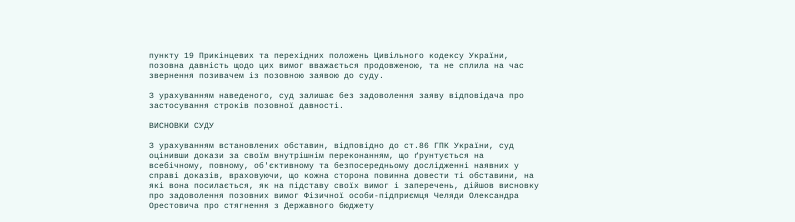пункту 19 Прикінцевих та перехідних положень Цивільного кодексу України, позовна давність щодо цих вимог вважається продовженою, та не сплила на час звернення позивачем із позовною заявою до суду.

З урахуванням наведеного, суд залишає без задоволення заяву відповідача про застосування строків позовної давності.

ВИСНОВКИ СУДУ

З урахуванням встановлених обставин, відповідно до ст.86 ГПК України, суд оцінивши докази за своїм внутрішнім переконанням, що ґрунтується на всебічному, повному, об'єктивному та безпосередньому дослідженні наявних у справі доказів, враховуючи, що кожна сторона повинна довести ті обставини, на які вона посилається, як на підставу своїх вимог і заперечень, дійшов висновку про задоволення позовних вимог Фізичної особи-підприємця Челяди Олександра Орестовича про стягнення з Державного бюджету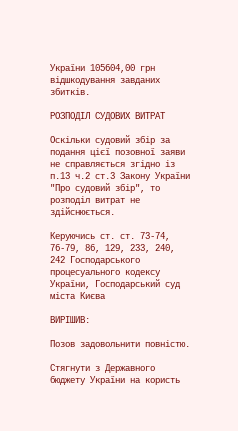України 105604,00 грн відшкодування завданих збитків.

РОЗПОДІЛ СУДОВИХ ВИТРАТ

Оскільки судовий збір за подання цієї позовної заяви не справляється згідно із п.13 ч.2 ст.3 Закону України "Про судовий збір", то розподіл витрат не здійснюється.

Керуючись ст. ст. 73-74, 76-79, 86, 129, 233, 240, 242 Господарського процесуального кодексу України, Господарський суд міста Києва

ВИРІШИВ:

Позов задовольнити повністю.

Стягнути з Державного бюджету України на користь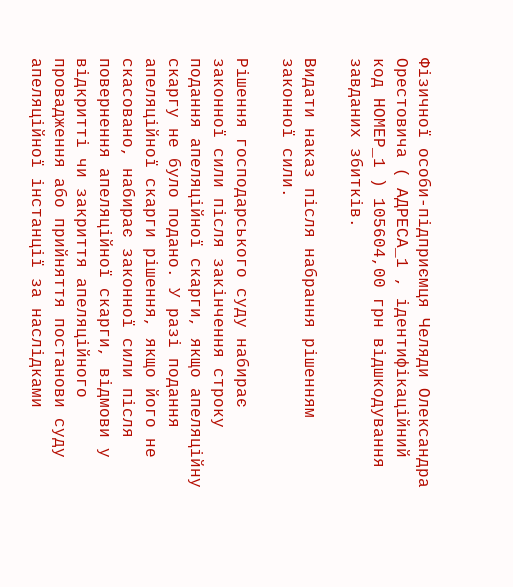Фізичної особи-підприємця Челяди Олександра Орестовича ( АДРЕСА_1 , ідентифікаційний код НОМЕР_1 ) 105604,00 грн відшкодування завданих збитків.

Видати наказ після набрання рішенням законної сили.

Рішення господарського суду набирає законної сили після закінчення строку подання апеляційної скарги, якщо апеляційну скаргу не було подано. У разі подання апеляційної скарги рішення, якщо його не скасовано, набирає законної сили після повернення апеляційної скарги, відмови у відкритті чи закриття апеляційного провадження або прийняття постанови суду апеляційної інстанції за наслідками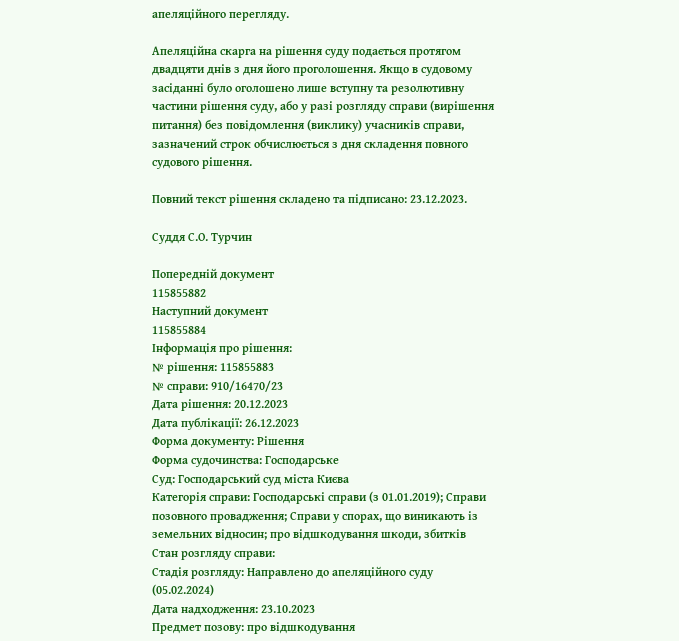апеляційного перегляду.

Апеляційна скарга на рішення суду подається протягом двадцяти днів з дня його проголошення. Якщо в судовому засіданні було оголошено лише вступну та резолютивну частини рішення суду, або у разі розгляду справи (вирішення питання) без повідомлення (виклику) учасників справи, зазначений строк обчислюється з дня складення повного судового рішення.

Повний текст рішення складено та підписано: 23.12.2023.

Суддя С.О. Турчин

Попередній документ
115855882
Наступний документ
115855884
Інформація про рішення:
№ рішення: 115855883
№ справи: 910/16470/23
Дата рішення: 20.12.2023
Дата публікації: 26.12.2023
Форма документу: Рішення
Форма судочинства: Господарське
Суд: Господарський суд міста Києва
Категорія справи: Господарські справи (з 01.01.2019); Справи позовного провадження; Справи у спорах, що виникають із земельних відносин; про відшкодування шкоди, збитків
Стан розгляду справи:
Стадія розгляду: Направлено до апеляційного суду (05.02.2024)
Дата надходження: 23.10.2023
Предмет позову: про відшкодування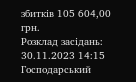збитків 105 604,00 грн.
Розклад засідань:
30.11.2023 14:15 Господарський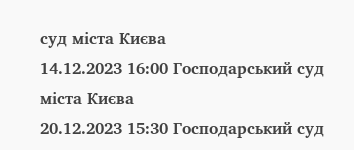суд міста Києва
14.12.2023 16:00 Господарський суд міста Києва
20.12.2023 15:30 Господарський суд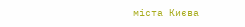міста Києва